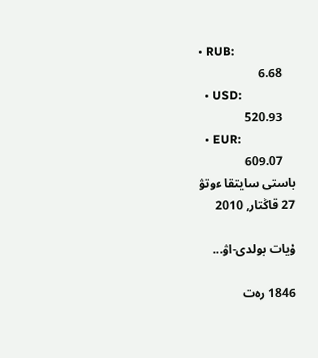• RUB:
    6.68
  • USD:
    520.93
  • EUR:
    609.07
باستى سايتقا ءوتۋ
27 قاڭتار, 2010

ۇيات بولدى-اۋ...

1846 رەت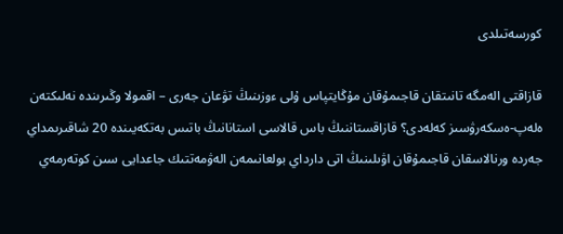كورسەتىلدى

قازاقتى الەمگە تانىتقان قاجىمۇقان مۇڭايتپاس ۇلى ءوزىنىڭ تۋعان جەرى – اقمولا وڭىرىندە نەلىكتەن ەلەپ-ەسكەرۋسىز كەلەدى؟ قازاقستاننىڭ باس قالاسى استانانىڭ باتىس بەتكەيىندە 20 شاقىرىمداي جەردە ورنالاسقان قاجىمۇقان اۋىلىنىڭ اتى دارداي بولعانىمەن الەۋمەتتىك جاعدايى سىن كوتەرمەي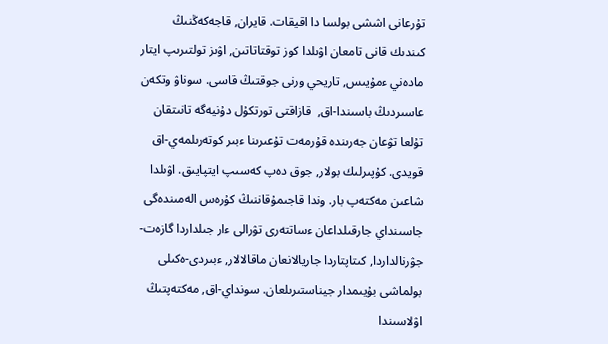تۇرعانى اششى بولسا دا اقيقات. قايران, قاجەكەڭنىڭ كىندىك قانى تامعان اۋىلدا كوز توقتاتاتىن, اۋىز تولتىرىپ ايتار مادەني ءمۇيىس, تاريحي ورنى جوقتىڭ قاسى. سوناۋ وتكەن عاسىردىڭ باسىندا-اق,  قازاقتى تورتكۇل دۇنيەگە تانىتقان تۇلعا تۋعان جەرىندە قۇرمەت تۇعىرىنا ءبىر كوتەرىلمەي-اق قويدى. كۇپىرلىك بولار, جوق دەپ كەسىپ ايتپايىق. اۋىلدا شاعىن مەكتەپ بار. وندا قاجىمۇقاننىڭ كۇرەس الەمىندەگى جاسىنداي جارقىلداعان ءساتتەرى تۋرالى ءار جىلداردا گازەت-جۋرنالداردا, كىتاپتاردا جاريالانعان ماقالالار, ءبىردى-ەكىلى بولماشى بۇيىمدار جيناستىرىلعان. سونداي-اق, مەكتەپتىڭ اۋلاسىندا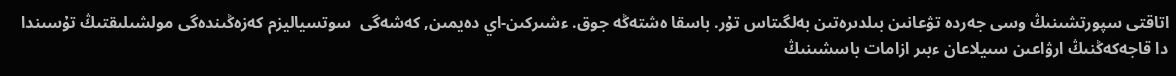اتاقتى سپورتشىنىڭ وسى جەردە تۋعانىن بىلدىرەتىن بەلگىتاس تۇر. باسقا ەشتەڭە جوق. ءشىركىن-اي دەيمىن, كەشەگى  سوتسياليزم كەزەڭىندەگى مولشىلىقتىڭ تۇسىندا دا قاجەكەڭنىڭ ارۋاعىن سىيلاعان ءبىر ازامات باسشىنىڭ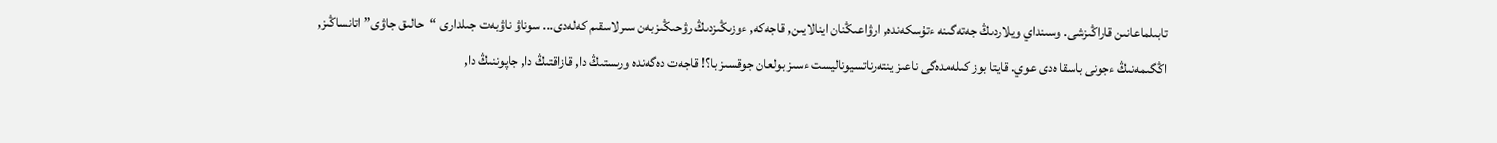تابىلماعانىن قاراڭىزشى. وسىنداي ويلاردىڭ جەتەگىنە ءتۇسكەندە, ارۋاعىڭنان اينالايىن, قاجەكە, ءوزىڭىزدىڭ رۋحىڭىزبەن سىرلاسقىم كەلەدى... سوناۋ ناۋبەت جىلدارى “حالىق جاۋى” اتانساڭىز, اڭگىمەنىڭ ءجونى باسقا ەدى عوي. قايتا بوز كىلەمدەگى ناعىز ينتەرناتسيوناليست ءسىز بولعان جوقسىز با؟! قاجەت دەگەندە ورىستىڭ دا, قازاقتىڭ دا, جاپوننىڭ دا,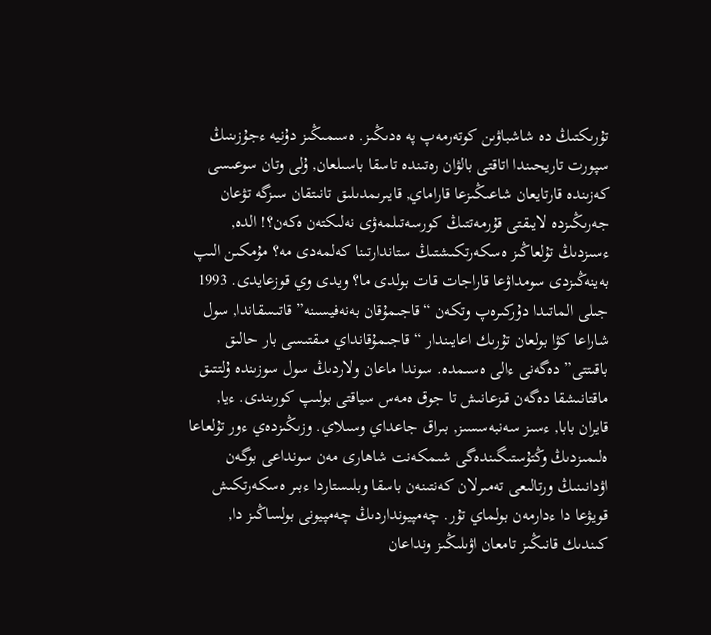تۇرىكتىڭ دە شاشباۋىن كوتەرمەپ پە ەدىڭىز. ەسىمىڭىز دۇنيە ءجۇزىنىڭ سپورت تاريحىندا اتاقتى بالۋان رەتىندە تاسقا باسىلعان, ۇلى وتان سوعىسى كەزىندە قارتايعان شاعىڭىزعا قاراماي, قايىرىمدىلىق تانىتقان سىزگە تۋعان جەرىڭىزدە لايىقتى قۇرمەتتىڭ كورسەتىلمەۋى نەلىكتەن ەكەن؟! الدە, ءسىزدىڭ تۇلعاڭىز ەسكەرتكىشتىڭ ستاندارتىنا كەلمەدى مە؟ مۇمكىن الىپ بەينەڭىزدى سومداۋعا قاراجات قات بولدى ما؟ ويدى وي قوزعايدى. 1993 جىلى الماتىدا دۇركىرەپ وتكەن “قاجىمۇقان بەنەفيسىنە” قاتىسقاندا, سول شاراعا كۋا بولعان تۇرىك اعايىندار “قاجىمۇقانداي مىقتىسى بار حالىق باقىتتى” دەگەنى ءالى ەسىمدە. سوندا ماعان ولاردىڭ سول سوزىندە ۇلتتىق ماقتانىشقا دەگەن قىزعانىش تا جوق ەمەس سياقتى بولىپ كورىندى. ءيا, قايران بابا, ءسىز سەنبەسسىز, بىراق جاعداي وسىلاي. وزىڭىزدەي ءور تۇلعاعا ەلىمىزدىڭ وڭتۇستىگىندەگى شىمكەنت شاھارى مەن سونداعى بوگەن اۋدانىنىڭ ورتالىعى تەمىرلان كەنتىنەن باسقا وبلىستاردا ءبىر ەسكەرتكىش قويۋعا دا ءدارمەن بولماي تۇر. چەمپيونداردىڭ چەمپيونى بولساڭىز دا, كىندىك قانىڭىز تامعان اۋىلىڭىز ونداعان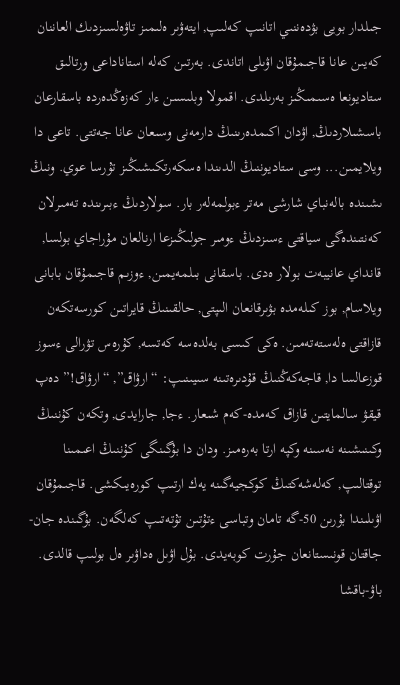جىلدار بويى بۋدەننىي اتانىپ كەلىپ, ايتەۋىر ەلىمىز تاۋەلسىزدىك العاننان كەيىن عانا قاجىمۇقان اۋىلى اتاندى. بەرتىن كەلە استاناداعى ورتالىق ستاديونعا ەسىمىڭىز بەرىلدى. اقمولا وبلىسىن ءار كەزەڭدەردە باسقارعان باسشىلاردىڭ, اۋدان اكىمدەرىنىڭ دارمەنى وسىعان عانا جەتتى. تاعى دا ويلايمىن... وسى ستاديوننىڭ الدىندا ەسكەرتكىشىڭىز تۇرسا عوي. ونىڭ ىشىندە بالەنباي شارشى مەتر ءبولمەلەر بار. سولاردىڭ ءبىرىندە تەمىرلان كەنتىندەگى سياقتى ءسىزدىڭ ءومىر جولىڭىزعا ارنالعان مۇراجاي بولسا, قانداي عانيبەت بولار ەدى. باسقانى بىلمەيمىن, ءوزىم قاجىمۇقان بابانى ويلاسام, بوز كىلەمدە بۋىرقانعان الىپتى, حالقىنىڭ قايراتىن كورسەتكەن قازاقتى ەلەستەتەمىن. ەكى كىسى بەلدەسە كەتسە, كۇرەس تۋرالى ءسوز قوزعالسا دا, قاجەكەڭنىڭ قۇدىرەتىنە سىيىنىپ: “ارۋاق”, “ارۋاق!” دەپ قيقۋ سالمايتىن قازاق كەمدە-كەم شىعار. ءجا, جارايدى, وتكەن كۇننىڭ وكىنىشىنە نەسىنە وكپە ارتا بەرەمىز. ودان دا بۇگىنگى كۇننىڭ اعىمىنا توقتالىپ, كەلەشەكتىڭ كوكجيەگىنە يەك ارتىپ كورەيىكشى. قاجىمۇقان اۋىلىندا بۇرىن 50-گە تامان وتباسى ءتۇتىن تۇتەتىپ كەلگەن. بۇگىندە جان-جاقتان قونىستانعان جۇرت كوبەيدى. بۇل اۋىل ەداۋىر ەل بولىپ قالدى. باۋ-باقشا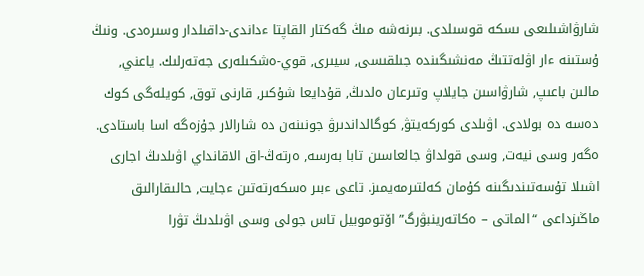شارۋاشىلىعى ىسكە قوسىلدى. بىرنەشە مىڭ گەكتار القاپتا ءداندى-داقىلدار وسىرەدى. ونىڭ ۇستىنە ءار اۋلەتتىڭ مەنشىگىندە جىلقىسى, سيىرى, قوي-ەشكىلەرى جەتەرلىك. ياعني, مالىن باعىپ, شارۋاسىن جايلاپ وتىرعان ەلدىڭ, قۇدايعا شۇكىر, قارنى توق, كويلەگى كوك دەسە دە بولادى. اۋىلدى كوركەيتۋ, كوگالداندىرۋ جونىنەن دە شارالار جۇزەگە اسا باستادى. ەگەر وسى نيەت, وسى قولداۋ جالعاسىن تابا بەرسە, ەرتەڭ-اق الاقانداي اۋىلدىڭ اجارى اشىلا تۇسەتىندىگىنە كۇمان كەلتىرمەيمىز. تاعى ءبىر ەسكەرتەتىن ءجايت, حالىقارالىق ماڭىزداعى “الماتى – ەكاتەرينبۋرگ” اۆتوموبيل تاس جولى وسى اۋىلدىڭ تۋرا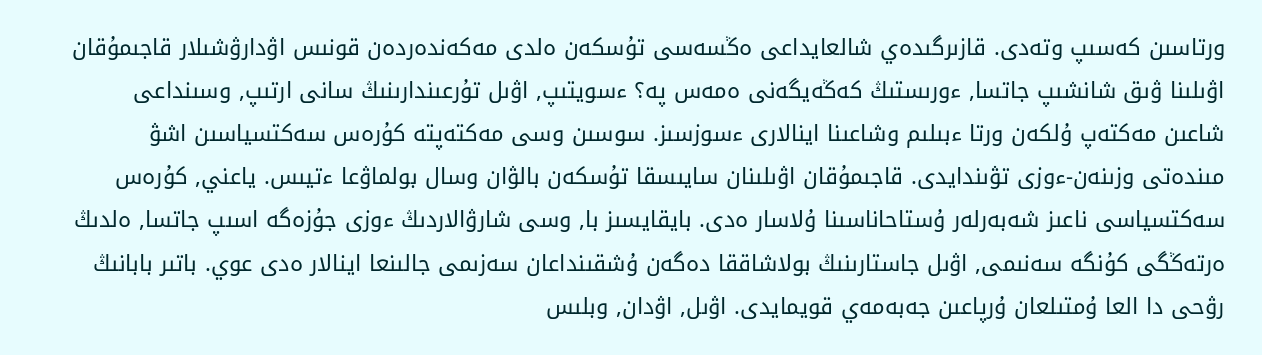ورتاسىن كەسىپ وتەدى. قازىرگىدەي شالعايداعى ەڭسەسى تۇسكەن ەلدى مەكەندەردەن قونىس اۋدارۋشىلار قاجىمۇقان اۋىلىنا ۋىق شانشىپ جاتسا, ءورىستىڭ كەڭەيگەنى ەمەس پە؟ ءسويتىپ, اۋىل تۇرعىندارىنىڭ سانى ارتىپ, وسىنداعى شاعىن مەكتەپ ۇلكەن ورتا ءبىلىم وشاعىنا اينالارى ءسوزسىز. سوسىن وسى مەكتەپتە كۇرەس سەكتسياسىن اشۋ مىندەتى وزىنەن-ءوزى تۋىندايدى. قاجىمۇقان اۋىلىنان سايىسقا تۇسكەن بالۋان وسال بولماۋعا ءتيىس. ياعني, كۇرەس سەكتسياسى ناعىز شەبەرلەر ۇستاحاناسىنا ۇلاسار ەدى. بايقايسىز با, وسى شارۋالاردىڭ ءوزى جۇزەگە اسىپ جاتسا, ەلدىڭ ەرتەڭگى كۇنگە سەنىمى, اۋىل جاستارىنىڭ بولاشاققا دەگەن ۇشقىنداعان سەزىمى جالىنعا اينالار ەدى عوي. باتىر بابانىڭ رۋحى دا العا ۇمتىلعان ۇرپاعىن جەبەمەي قويمايدى. اۋىل, اۋدان, وبلىس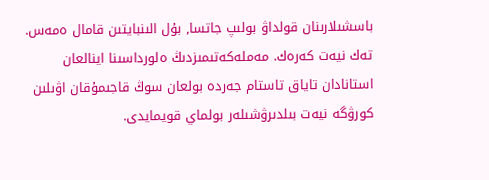باسشىلارىنان قولداۋ بولىپ جاتسا, بۇل الىنبايتىن قامال ەمەس. تەك نيەت كەرەك. مەملەكەتىمىزدىڭ ەلورداسىنا اينالعان استانادان تاياق تاستام جەردە بولعان سوڭ قاجىمۇقان اۋىلىن كورۋگە نيەت بىلدىرۋشىلەر بولماي قويمايدى.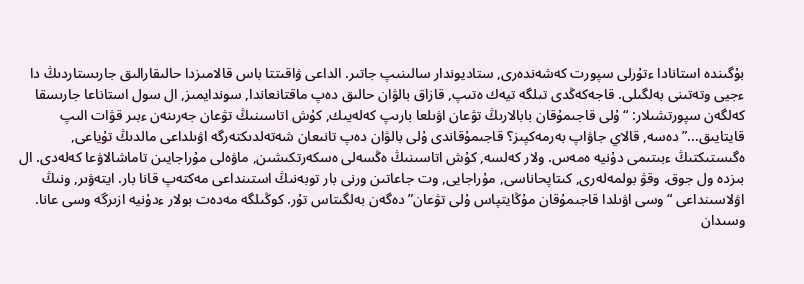بۇگىندە استانادا ءتۇرلى سپورت كەشەندەرى, ستاديوندار سالىنىپ جاتىر. الداعى ۋاقىتتا باس قالامىزدا حالىقارالىق جارىستاردىڭ دا ءجيى وتەتىنى بەلگىلى. قاجەكەڭدى تىلگە تيەك ەتىپ, قازاق بالۋان حالىق دەپ ماقتانعاندا, سوندايمىز, ال سول استاناعا جارىسقا كەلگەن سپورتشىلار: “ ۇلى قاجىمۇقان بابالارىڭ تۋعان اۋىلعا بارىپ كەلەيىك, كۇش اتاسىنىڭ تۋعان جەرىنەن ءبىر قۋات الىپ قايتايىق...” دەسە, قالاي جاۋاپ بەرمەكپىز؟ قاجىمۇقاندى ۇلى بالۋان دەپ تانىعان شەتەلدىكتەرگە اۋىلداعى مالدىڭ تۇياعى, ەگىستىكتىڭ ءبىتىمى دۇنيە ەمەس. ولار كەلسە, كۇش اتاسىنىڭ ەڭسەلى ەسكەرتكىشىن, ماۋەلى مۇراجايىن تاماشالاۋعا كەلەدى. ال بىزدە ول جوق. وقۋ بولمەلەرى, كىتاپحاناسى, مۇراجايى, وت جاعاتىن ورنى بار توبەنىڭ استىنداعى مەكتەپ قانا بار. ايتەۋىر, ونىڭ اۋلاسىنداعى “وسى اۋىلدا قاجىمۇقان مۇڭايتپاس ۇلى تۋعان” دەگەن بەلگىتاس تۇر. كوڭىلگە مەدەت بولار ءدۇنيە ازىرگە وسى عانا. وسىدان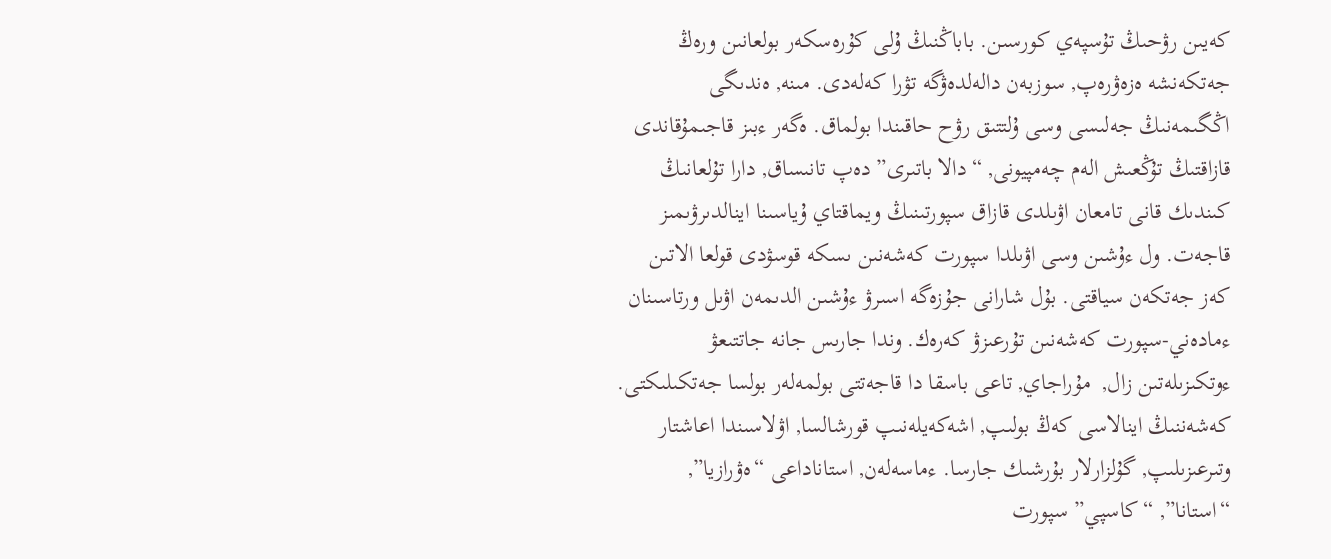كەيىن رۋحىڭ تۇسپەي كورسىن. باباڭنىڭ ۇلى كۇرەسكەر بولعانىن ورەڭ جەتكەنشە ەزەۋرەپ, سوزبەن دالەلدەۋگە تۋرا كەلەدى. مىنە, ەندىگى اڭگىمەنىڭ جەلىسى وسى ۇلتتىق رۋح حاقىندا بولماق. ەگەر ءبىز قاجىمۇقاندى قازاقتىڭ تۇڭعىش الەم چەمپيونى, “دالا باتىرى” دەپ تانىساق, دارا تۇلعانىڭ كىندىك قانى تامعان اۋىلدى قازاق سپورتىنىڭ ويماقتاي ۇياسىنا اينالدىرۋىمىز قاجەت. ول ءۇشىن وسى اۋىلدا سپورت كەشەنىن ىسكە قوسۋدى قولعا الاتىن كەز جەتكەن سياقتى. بۇل شارانى جۇزەگە اسىرۋ ءۇشىن الدىمەن اۋىل ورتاسىنان ءمادەني-سپورت كەشەنىن تۇرعىزۋ كەرەك. وندا جارىس جانە جاتتىعۋ ءوتكىزىلەتىن زال,  مۇراجاي, تاعى باسقا دا قاجەتتى بولمەلەر بولسا جەتكىلىكتى. كەشەننىڭ اينالاسى كەڭ بولىپ, اشەكەيلەنىپ قورشالسا, اۋلاسىندا اعاشتار وتىرعىزىلىپ, گۇلزارلار بۇرشىك جارسا. ءماسەلەن, استاناداعى “ەۋرازيا”, “استانا”, “كاسپي” سپورت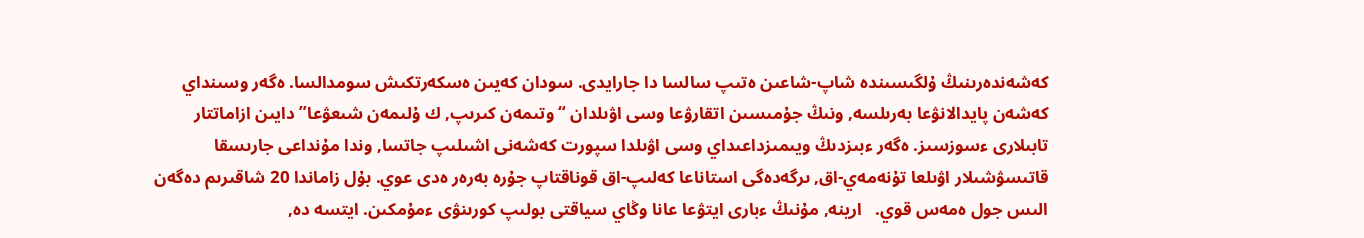كەشەندەرىنىڭ ۇلگىسىندە شاپ-شاعىن ەتىپ سالسا دا جارايدى. سودان كەيىن ەسكەرتكىش سومدالسا. ەگەر وسىنداي كەشەن پايدالانۋعا بەرىلسە, ونىڭ جۇمىسىن اتقارۋعا وسى اۋىلدان “وتىمەن كىرىپ, ك ۇلىمەن شىعۋعا” دايىن ازاماتتار تابىلارى ءسوزسىز. ەگەر ءبىزدىڭ ويىمىزداعىداي وسى اۋىلدا سپورت كەشەنى اشىلىپ جاتسا, وندا مۇنداعى جارىسقا قاتىسۋشىلار اۋىلعا تۇنەمەي-اق, ىرگەدەگى استاناعا كەلىپ-اق قوناقتاپ جۇرە بەرەر ەدى عوي. بۇل زاماندا 20 شاقىرىم دەگەن الىس جول ەمەس قوي.   ارينە, مۇنىڭ ءبارى ايتۋعا عانا وڭاي سياقتى بولىپ كورىنۋى ءمۇمكىن. ايتسە دە,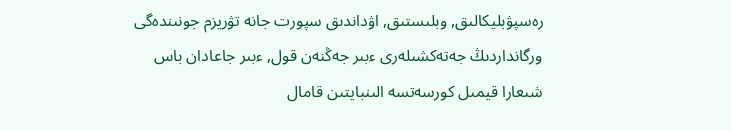رەسپۋبليكالىق, وبلىستىق, اۋداندىق سپورت جانە تۋريزم جونىندەگى ورگانداردىڭ جەتەكشىلەرى ءبىر جەڭنەن قول, ءبىر جاعادان باس شىعارا قيمىل كورسەتسە الىنبايتىن قامال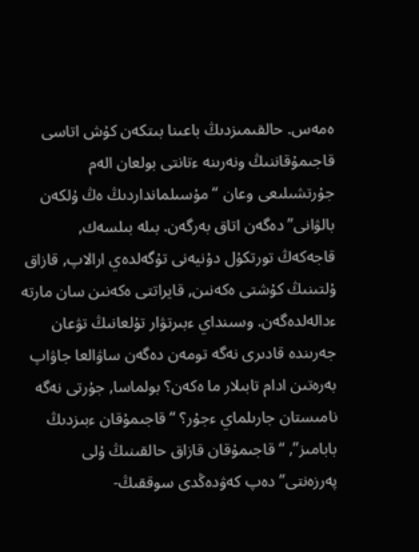ەمەس. حالقىمىزدىڭ باعىنا بىتكەن كۇش اتاسى قاجىمۇقاننىڭ ونەرىنە ءتانتى بولعان الەم جۇرتشىلىعى وعان “مۇسىلمانداردىڭ ەڭ ۇلكەن بالۋانى” دەگەن اتاق بەرگەن. بىلە بىلسەك, قاجەكەڭ تورتكۇل دۇنيەنى تۇگەلدەي ارالاپ, قازاق ۇلتىنىڭ كۇشتى ەكەنىن, قايراتتى ەكەنىن سان مارتە ءدالەلدەگەن. وسىنداي ءبىرتۋار تۇلعانىڭ تۋعان جەرىندە قادىرى نەگە تومەن دەگەن ساۋالعا جاۋاپ بەرەتىن ادام تابىلار ما ەكەن؟ بولماسا, جۇرتى نەگە نامىستان جارىلماي ءجۇر؟ “قاجىمۇقان ءبىزدىڭ بابامىز”, “قاجىمۇقان قازاق حالقىنىڭ ۇلى پەرزەنتى” دەپ كەۋدەڭدى سوققىڭ-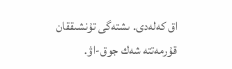اق كەلەدى. ىشتەگى تۇنشىققان قۇرمەتتە شەك جوق-اۋ.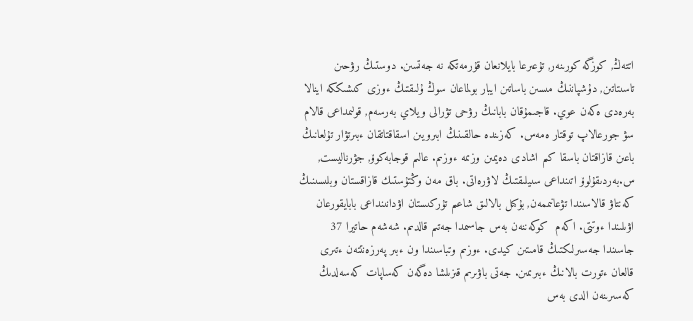اتتەڭ, كوزگە كورىنەر, تۇعىرعا بايلانعان قۇرمەتكە نە جەتسىن. دوستىڭ رۋحىن تاسىتاتىن, دۇشپاننىڭ مىسىن باساتىن ايبار بولماعان سوڭ ۇلىقتىڭ ءوزى كىشىككە اينالا بەرەدى ەكەن عوي. قاجىمۇقان بابانىڭ رۋحى تۋرالى ويلاي بەرسەم, قولىمداعى قالام سۋ جورعالاپ توقتار ەمەس. كەزىندە حالقىنىڭ ابىرويىن اسقاقتاتقان ءبىرتۋار تۇلعانىڭ باعىن قازاقتان باسقا كىم اشادى دەيمىن وزىمە ءوزىم. عالىم قوجابەكوۆ, جۋرناليست, س.بەردىقۇلوۆ اتىنداعى سىيلىقتىڭ لاۋرەاتى. باق مەن وڭتۇستىك قازاقستان وبلىسىنىڭ كەنتاۋ قالاسىندا تۋعانىممەن, بۇكىل بالالىق شاعىم تۇركىستان اۋدانىنداعى بابايقورعان اۋىلىندا ءوتتى. اكەم  كوكەننەن بەس جاسىمدا جەتىم قالدىم. شەشەم حاتيرا 37 جاسىندا جەسىرلىكتىڭ قامىتىن كيدى. ءوزىم وتباسىندا ون ءبىر پەرزەنتتەن ءتىرى قالعان ءتورت بالانىڭ ءبىرىمىن. جەتى باۋىرىم قىزىلشا دەگەن كەساپات كەسەلدىڭ كەسىرىنەن الدى بەس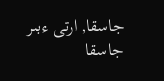جاسقا, ارتى ءبىر جاسقا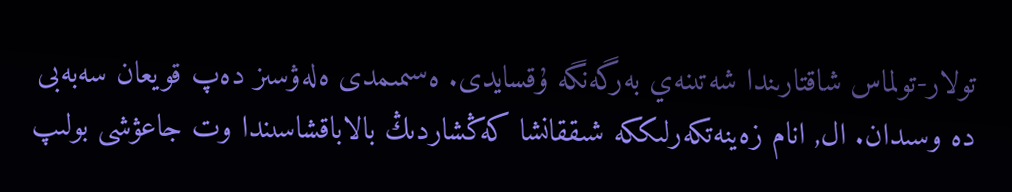تولار-تولماس شاقتارىندا شەتىنەي بەرگەنگە ۇقسايدى. ەسىمىمدى ەلەۋسىز دەپ قويعان سەبەبى دە وسىدان. ال, انام زەينەتكەرلىككە شىققانشا كەڭشاردىڭ بالاباقشاسىندا وت جاعۋشى بولىپ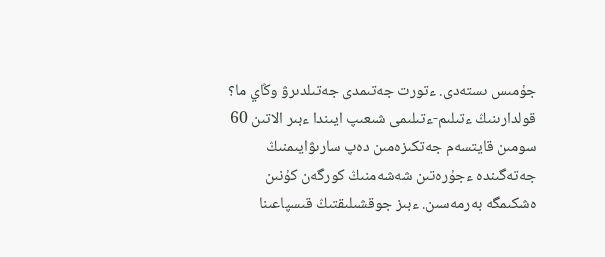جۇمىس ىستەدى. ءتورت جەتىمدى جەتىلدىرۋ وڭاي ما؟ قولدارىنىڭ ءتىلىم-ءتىلىمى شىعىپ ايىندا ءبىر الاتىن 60 سومىن قايتسەم جەتكىزەمىن دەپ سارىۋايىمنىڭ جەتەگىندە ءجۇرەتىن شەشەمنىڭ كورگەن كۇنىن ەشكىمگە بەرمەسىن. ءبىز جوقشىلىقتىڭ قىسپاعىنا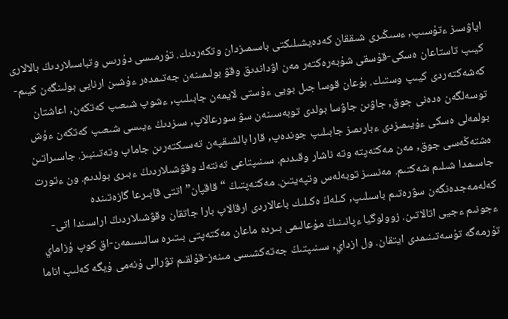اياۋسىز ءتۇسىپ, ءسىڭىرى شىققان كەدەيشىلىكتى باسىمىزدان وتكەردىك. تۇرمىسى دۇرىس وتباسىلاردىڭ بالالارى كيىپ تاستاعان ەسكى-قۇسقى شۇبەرەكتەر مەن اۋداندىق وقۋ بولىمىنەن جەتىمدەر ءۇشىن ارنايى بولىنگەن كيىم-كەشەكتەردى كيىپ وستىك. بۇعان قوسا جىل بويى ءۇستى لايمەن جابىلىپ, ءشوپ شىعىپ كەتكەن, اعاشتان توسەلگەن ەدەنى جوق, جاۋىن جاۋسا بولدى توبەسىنەن سۋ سورعالاپ, سىزدىڭ ءيىسى شىعىپ كەتكەن ءۇش بولمەلى ەسكى ءۇيىمىزدى ءبارىمىز جابىلىپ جوندەپ, قارا بالشىقپەن تەسىكتەرىن جاماپ وتەتىنبىز. جاسىراتىن ەشتەڭەسى جوق, مەن مەكتەپتە وتە ناشار وقىدىم. سىنىپتاعى تەنتەك وقۋشىلاردىڭ ءبىرى بولدىم. ون ءتورت جاسىمدا شىلىم شەكتىم. مەنسىز توبەلەس وتپەيتىن. مەكتەپتىڭ “قاقپان” اتتى قابىرعا گازەتىندە كەلەمەجدەنگەن سۋرەتىم باسىلىپ, كىلەڭ ەكىلىك باعالاردى ارقالاپ بارا جاتقان وقۋشىلاردىڭ اراسىندا اتى-ءجونىم ءجيى اتالاتىن. زوولوگيا ءپانىنىڭ مۇعالىمى بىردە ماعان مەكتەپتى بىتىرە سالىسىمەن-اق كوپ ۇزاماي تۇرمەگە تۇسەتىنىمدى ايتقان. ول ازداي, سىنىپتىڭ جەتەكشىسى مىنەز-قۇلقىم تۋرالى ۇنەمى ۇيگە كەلىپ اناما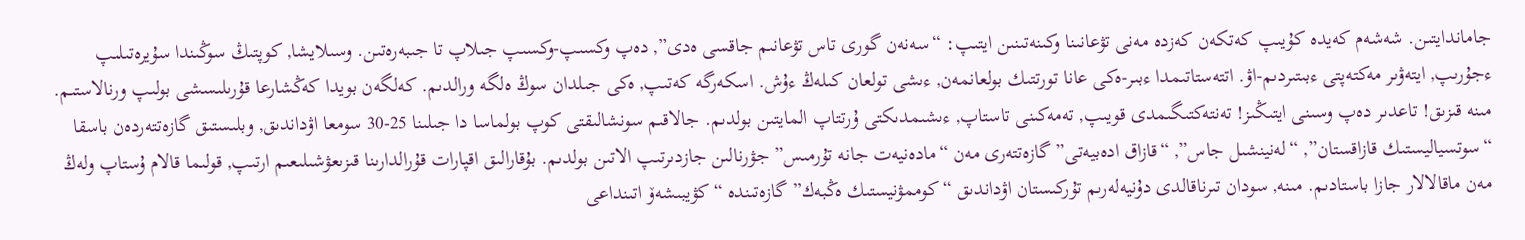جاماندايتىن. شەشەم كەيدە كۇيىپ كەتكەن كەزدە مەنى تۋعانىنا وكىنەتىنىن ايتىپ: “سەنەن گورى تاس تۋعانىم جاقسى ەدى”, دەپ وكسىپ-وكسىپ جىلاپ تا جىبەرەتىن. وسىلايشا, كوپتىڭ سوڭىندا سۇيرەتىلىپ ءجۇرىپ, ايتەۋىر مەكتەپتى ءبىتىردىم-اۋ. اتتەستاتىمدا ءبىر-ەكى عانا تورتتىك بولعانمەن, ءىشى تولعان كىلەڭ ءۇش. اسكەرگە كەتىپ, ەكى جىلدان سوڭ ەلگە ورالدىم. كەلگەن بويدا كەڭشارعا قۇرىلىسشى بولىپ ورنالاستىم. مىنە قىزىق! تاعدىر دەپ وسىنى ايتىڭىز! تەنتەكتىگىمدى قويىپ, تەمەكىنى تاستاپ, ءىشىمدىكتى ۇرتتاپ المايتىن بولدىم. جالاقىم سونشالىقتى كوپ بولماسا دا جىلىنا 25-30 سومعا اۋداندىق, وبلىستىق گازەتتەردەن باسقا “سوتسياليستىك قازاقستان”, “لەنينشىل جاس”, “قازاق ادەبيەتى” گازەتتەرى مەن “مادەنيەت جانە تۇرمىس” جۋرنالىن جازدىرتىپ الاتىن بولدىم. بۇقارالىق اقپارات قۇرالدارىنا قىزىعۋشىلىعىم ارتىپ, قولىما قالام ۇستاپ ولەڭ مەن ماقالالار جازا باستادىم. مىنە, سودان تىرناقالدى دۇنيەلەرىم تۇركىستان اۋداندىق “كوممۋنيستىك ەڭبەك” گازەتىندە “كۋيبىشەۆ اتىنداعى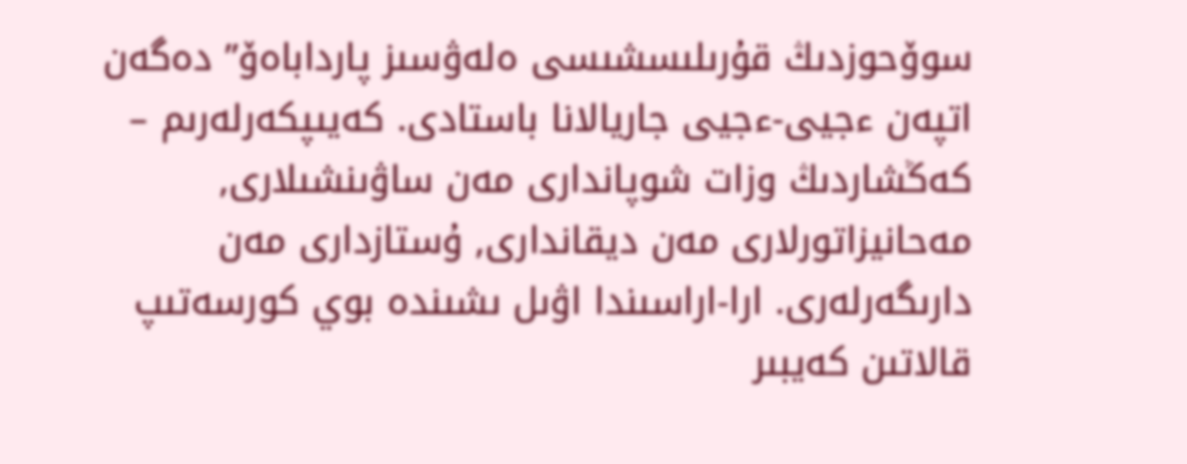سوۆحوزدىڭ قۇرىلىسشىسى ەلەۋسىز پارداباەۆ” دەگەن اتپەن ءجيى-ءجيى جاريالانا باستادى. كەيىپكەرلەرىم – كەڭشاردىڭ وزات شوپاندارى مەن ساۋىنشىلارى, مەحانيزاتورلارى مەن ديقاندارى, ۇستازدارى مەن دارىگەرلەرى. ارا-اراسىندا اۋىل ىشىندە بوي كورسەتىپ قالاتىن كەيبىر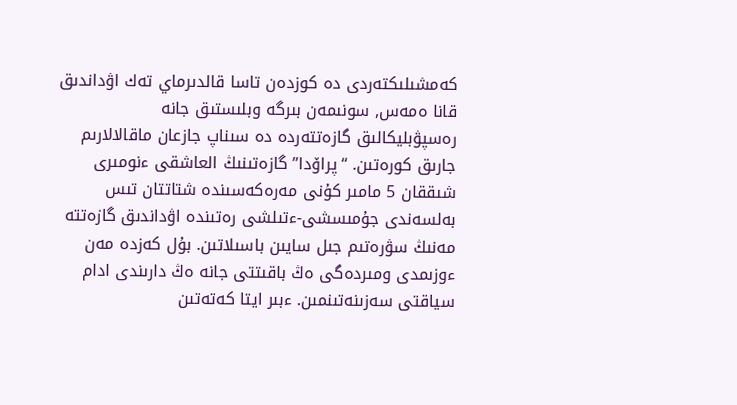كەمشىلىكتەردى دە كوزدەن تاسا قالدىرماي تەك اۋداندىق قانا ەمەس, سونىمەن بىرگە وبلىستىق جانە رەسپۋبليكالىق گازەتتەردە دە سىناپ جازعان ماقالالارىم جارىق كورەتىن. “پراۆدا” گازەتىنىڭ العاشقى ءنومىرى شىققان 5 مامىر كۇنى مەرەكەسىندە شتاتتان تىس بەلسەندى جۇمىسشى-ءتىلشى رەتىندە اۋداندىق گازەتتە مەنىڭ سۋرەتىم جىل سايىن باسىلاتىن. بۇل كەزدە مەن ءوزىمدى ومىردەگى ەڭ باقىتتى جانە ەڭ دارىندى ادام سياقتى سەزىنەتىنمىن. ءبىر ايتا كەتەتىن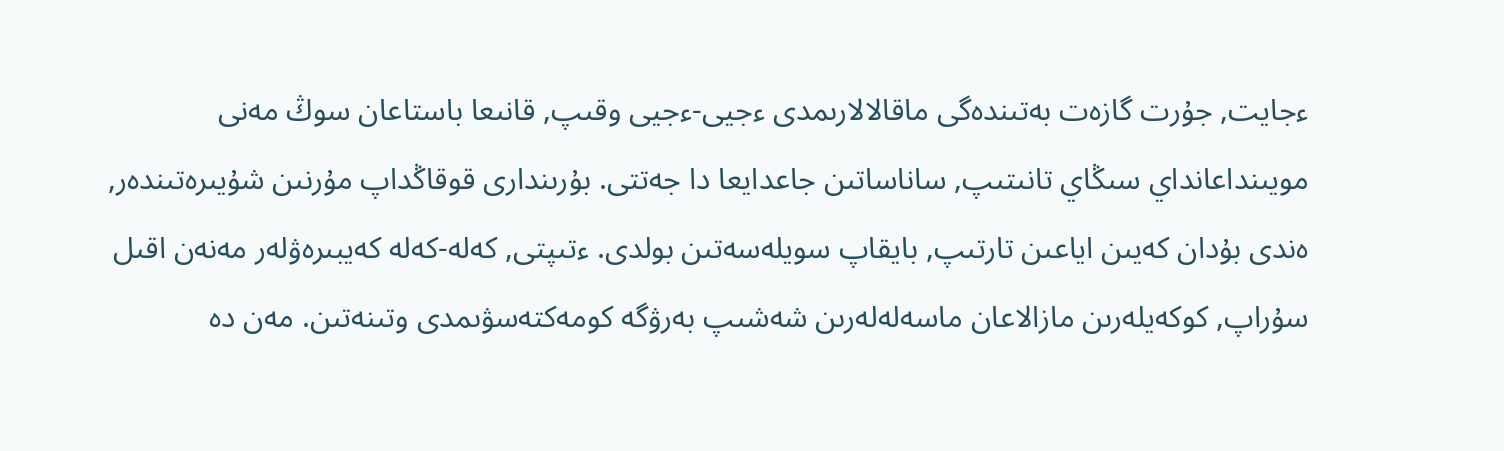ءجايت, جۇرت گازەت بەتىندەگى ماقالالارىمدى ءجيى-ءجيى وقىپ, قانىعا باستاعان سوڭ مەنى مويىنداعانداي سىڭاي تانىتىپ, ساناساتىن جاعدايعا دا جەتتى. بۇرىندارى قوقاڭداپ مۇرنىن شۇيىرەتىندەر, ەندى بۇدان كەيىن اياعىن تارتىپ, بايقاپ سويلەسەتىن بولدى. ءتىپتى, كەلە-كەلە كەيبىرەۋلەر مەنەن اقىل سۇراپ, كوكەيلەرىن مازالاعان ماسەلەلەرىن شەشىپ بەرۋگە كومەكتەسۋىمدى وتىنەتىن. مەن دە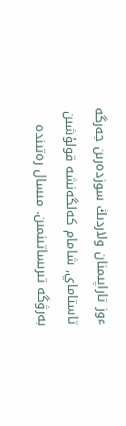ءوز تاراپىمنان ولاردىڭ سوزدەرىن جەرگە تاستاماي, شامام كەلگەنشە قولۇشىن بەرۋگە تىرىساتىنمىن. مىسال رەتىندە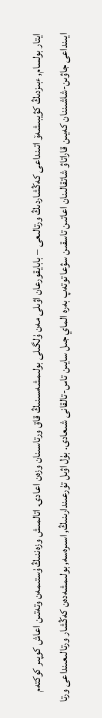ايتار بولسام, ءبىزدىڭ كۋيبىشەۆ اتىنداعى كەڭشاردىڭ ورتالىعى – بابايقورعان اۋىلى مەن ۇلگىلى بولىمشەسىنىڭ قاق ورتاسىنان وزەن اعادى. اتالمىش وزەننىڭ ۇستىمەن وتەتىن اعاش كوپىر كوكتەم ايىنداعى جاۋىن-شاشىننان كەيىن قاراتاۋ شاتقالىنان اعاتىن تاسقىن سۋعا توتەپ بەرە الماي جىل سايىن تاس-تالقانى شىعادى. بۇل اۋىل تۇرعىندارىنىڭ, اسىرەسە, بولىمشەدەن كەڭشار ورتالىعىنداعى ورتا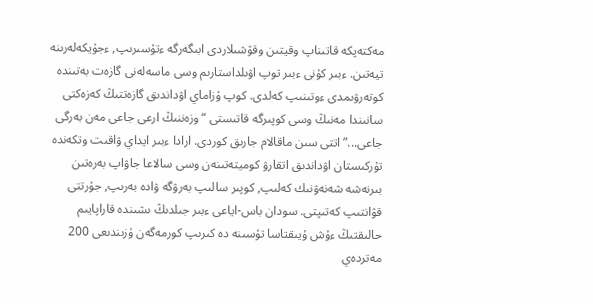مەكتەپكە قاتىناپ وقيتىن وقۋشىلاردى ابىگەرگە ءتۇسىرىپ, ءجۇيكەلەرىنە تيەتىن. ءبىر كۇنى ءبىر توپ اۋىلداستارىم وسى ماسەلەنى گازەت بەتىندە كوتەرۋىمدى ءوتىنىپ كەلدى. كوپ ۇزاماي اۋداندىق گازەتتىڭ كەزەكتى سانىندا مەنىڭ وسى كوپىرگە قاتىستى “وزەننىڭ ارعى جاعى مەن بەرگى جاعى...” اتتى سىن ماقالام جارىق كوردى. ارادا ءبىر ايداي ۋاقىت وتكەندە تۇركىستان اۋداندىق اتقارۋ كوميتەتىنەن وسى سالاعا جاۋاپ بەرەتىن بىرنەشە شەنەۋنىك كەلىپ, كوپىر سالىپ بەرۋگە ۋادە بەرىپ, جۇرتتى قۋانتىپ كەتىپتى. سودان باس-اياعى ءبىر جىلدىڭ ىشىندە قاراپايىم حالىقتىڭ ءۇش ۇيىقتاسا تۇسىنە دە كىرىپ كورمەگەن ۇزىندىعى 200 مەتردەي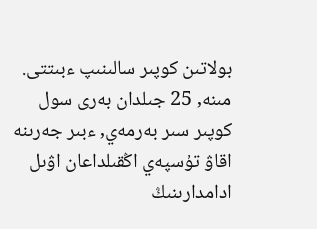بولاتىن كوپىر سالىنىپ ءبىتتى. مىنە, 25 جىلدان بەرى سول كوپىر سىر بەرمەي, ءبىر جەرىنە اقاۋ تۇسپەي اڭقىلداعان اۋىل ادامدارىنىڭ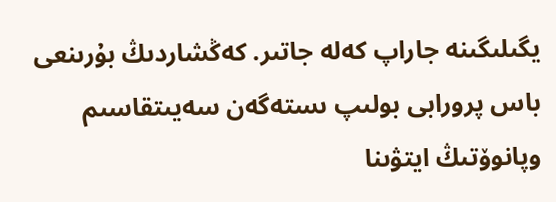يگىلىگىنە جاراپ كەلە جاتىر. كەڭشاردىڭ بۇرىنعى باس پرورابى بولىپ ىستەگەن سەيىتقاسىم وپانوۆتىڭ ايتۋىنا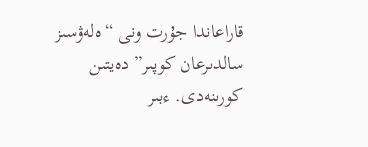قاراعاندا جۇرت ونى “ەلەۋسىز سالدىرعان كوپىر” دەيتىن كورىنەدى. ءبىر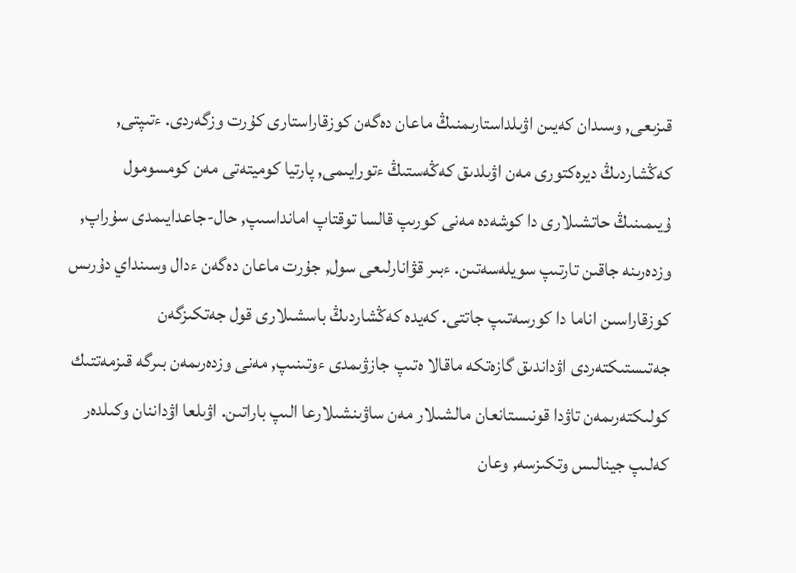قىزىعى, وسىدان كەيىن اۋىلداستارىمنىڭ ماعان دەگەن كوزقاراستارى كۇرت وزگەردى. ءتىپتى, كەڭشاردىڭ ديرەكتورى مەن اۋىلدىق كەڭەستىڭ ءتورايىمى, پارتيا كوميتەتى مەن كومسومول ۇيىمىنىڭ حاتشىلارى دا كوشەدە مەنى كورىپ قالسا توقتاپ امانداسىپ, حال-جاعدايىمدى سۇراپ, وزدەرىنە جاقىن تارتىپ سويلەسەتىن. ءبىر قۋانارلىعى سول, جۇرت ماعان دەگەن ءدال وسىنداي دۇرىس كوزقاراسىن اناما دا كورسەتىپ جاتتى. كەيدە كەڭشاردىڭ باسشىلارى قول جەتكىزگەن جەتىستىكتەردى اۋداندىق گازەتكە ماقالا ەتىپ جازۋىمدى ءوتىنىپ, مەنى وزدەرىمەن بىرگە قىزمەتتىك كولىكتەرىمەن تاۋدا قونىستانعان مالشىلار مەن ساۋىنشىلارعا الىپ باراتىن. اۋىلعا اۋداننان وكىلدەر كەلىپ جينالىس وتكىزسە, وعان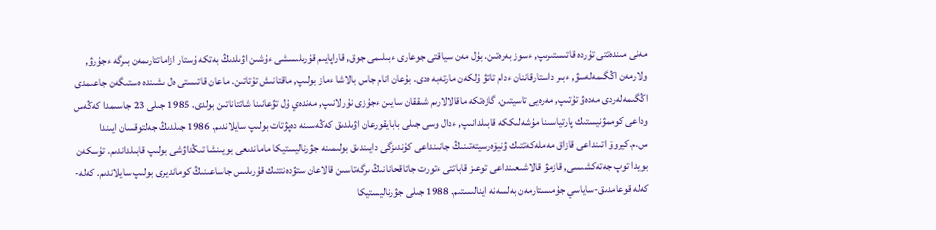مەنى مىندەتتى تۇردە قاتىستىرىپ, ءسوز بەرەتىن. بۇل مەن سياقتى جوعارى ءبىلىمى جوق, قاراپايىم قۇرىلىسشى ءۇشىن اۋىلدىڭ بەتكە ۇستار ازاماتتارىمەن بىرگە ءجۇرۋ, ولارمەن اڭگىمەلەسۋ, ءبىر داستارقاننان ءدام تاتۋ ۇلكەن مارتەبە ەدى. بۇعان انام جاس بالاشا ءماز بولىپ, ماقتانىش تۇتاتىن. ماعان قاتىستى ەل ىشىندە ەستىگەن جاعىمدى اڭگىمەلەردى مەدەۋ تۇتىپ, مەرەيى تاسيتىن. گازەتكە ماقالالارىم شىققان سايىن ءجۇزى نۇرلانىپ, مەندەي ۇل تۋعانىنا شاتتاناتىن بولدى. 1985 جىلى 23 جاسىمدا كەڭەس وداعى كوممۋنيستىك پارتياسىنا مۇشەلىككە قابىلدانىپ, ءدال وسى جىلى بابايقورعان اۋىلدىق كەڭەسىنە دەپۋتات بولىپ سايلاندىم. 1986 جىلدىڭ جەلتوقسان ايىندا س.م.كيروۆ اتىنداعى قازاق مەملەكەتتىك ۋنيۆەرسيتەتىنىڭ جانىنداعى كۇندىزگى دايىندىق بولىمىنە جۋرناليستيكا ماماندىعى بويىنشا تىڭداۋشى بولىپ قابىلداندىم. تۇسكەن بويدا توپ جەتەكشىسى, قازمۋ قالاشىعىنداعى توعىز قاباتتى ءتورت جاتاقحانانىڭ ىرگەتاسىن قالاعان ستۋدەنتتىك قۇرىلىس جاساعىنىڭ كومانديرى بولىپ سايلاندىم. كەلە-كەلە قوعامدىق-ساياسي جۇمىستارمەن بەلسەنە اينالىستىم. 1988 جىلى جۋرناليستيكا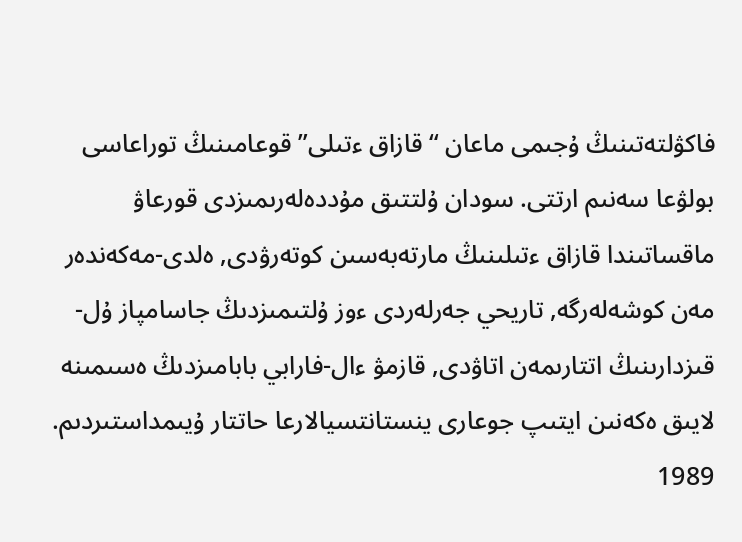فاكۋلتەتىنىڭ ۇجىمى ماعان “قازاق ءتىلى” قوعامىنىڭ توراعاسى بولۋعا سەنىم ارتتى. سودان ۇلتتىق مۇددەلەرىمىزدى قورعاۋ ماقساتىندا قازاق ءتىلىنىڭ مارتەبەسىن كوتەرۋدى, ەلدى-مەكەندەر مەن كوشەلەرگە, تاريحي جەرلەردى ءوز ۇلتىمىزدىڭ جاسامپاز ۇل-قىزدارىنىڭ اتتارىمەن اتاۋدى, قازمۋ ءال-فارابي بابامىزدىڭ ەسىمىنە لايىق ەكەنىن ايتىپ جوعارى ينستانتسيالارعا حاتتار ۇيىمداستىردىم. 1989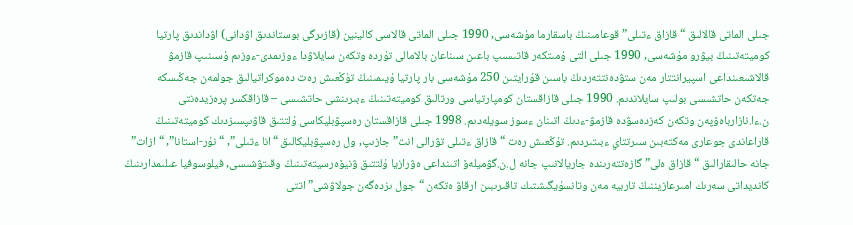جىلى الماتى قالالىق “قازاق ءتىلى” قوعامىنىڭ باسقارما مۇشەسى, 1990 جىلى الماتى قالاسى كالينين (قازىرگى بوستاندىق اۋدانى) اۋداندىق پارتيا كوميتەتىنىڭ بيۋرو مۇشەسى, 1990 جىلى التى ۇمىتكەر قاتىسىپ باعىن سىناعان بالامالى تۇردە وتكەن سايلاۋدا ءوزىمدى-ءوزىم ۇسىنىپ قازمۋ قالاشىعىنداعى اسپيرانتتار مەن ستۋدەنتتەردىڭ باسىن قۇرايتىن 250 مۇشەسى بار پارتيا ۇيىمىنىڭ تۇڭعىش رەت دەموكراتيالىق جولمەن جەڭىسكە جەتكەن حاتشىسى بولىپ سايلاندىم. 1990 جىلى قازاقستان كومپارتياسى ورتالىق كوميتەتىنىڭ ءبىرىنشى حاتشىسى – قازاقكسر پرەزيدەنتى ن.ءا.نازارباەۆپەن وتكەن كەزدەسۋدە قازمۋ-ءدىڭ اتىنان ءسوز سويلەدىم. 1998 جىلى قازاقستان رەسپۋبليكاسى ۇلتتىق قاۋىپسىزدىك كوميتەتىنىڭ قاراعاندى جوعارى مەكتەبىن سىرتتاي ءبىتىردىم. تۇڭعىش رەت “قازاق ءتىلى تۋرالى انت” جازىپ, ول رەسپۋبليكالىق “انا ءتىلى”, “نۇر-استانا”, “ازات” جانە حالىقارالىق “قازاق ەلى” گازەتتەرىندە جاريالانىپ جانە ل.ن.گۋميلەۆ اتىنداعى ەۋرازيا ۇلتتىق ۋنيۆەرسيتەتىنىڭ وقىتۋشىسى, فيلوسوفيا عىلىمدارىنىڭ كانديداتى سەرىك امىرعازيننىڭ تاربيە مەن وتانسۇيگىشتىك تاقىرىبىن ارقاۋ ەتكەن “جول ىزدەگەن جولاۋشى” اتتى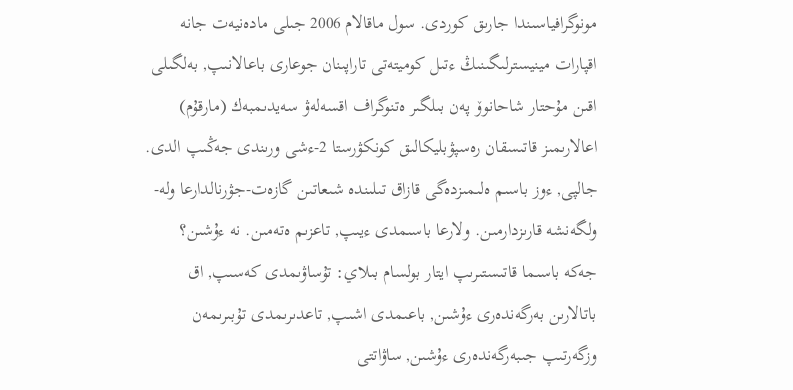مونوگرافياسىندا جارىق كوردى. سول ماقالام 2006 جىلى مادەنيەت جانە اقپارات مينيسترلىگىنىڭ ءتىل كوميتەتى تاراپىنان جوعارى باعالانىپ, بەلگىلى اقىن مۇحتار شاحانوۆ پەن بىلگىر ەتنوگراف اقسەلەۋ سەيدىمبەك (مارقۇم) اعالارىمىز قاتىسقان رەسپۋبليكالىق كونكۋرستا 2-ءشى ورىندى جەڭىپ الدى. جالپى, ءوز باسىم ەلىمىزدەگى قازاق تىلىندە شىعاتىن گازەت-جۋرنالدارعا ولە-ولگەنشە قارىزدارمىن. ولارعا باسىمدى ءيىپ, تاعزىم ەتەمىن. نە ءۇشىن؟ جەكە باسىما قاتىستىرىپ ايتار بولسام بىلاي: تۇساۋىمدى كەسىپ, اق باتالارىن بەرگەندەرى ءۇشىن, باعىمدى اشىپ, تاعدىرىمدى تۇبىرىمەن وزگەرتىپ جىبەرگەندەرى ءۇشىن, ساۋاتتى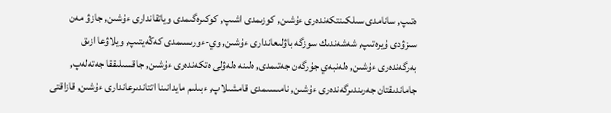ەتىپ, سانامدى سىلكىنتكەندەرى ءۇشىن, كوزىمدى اشىپ, كوكىرەگىمدى وياتقاندارى ءۇشىن, جازۋ مەن سىزۋدى ۇيرەتىپ, شەشەندىك سوزگە باۋلىعاندارى ءۇشىن, وي-ءورىسىمدى كەڭەيتىپ, ويلاۋعا ازىق بەرگەندەرى ءۇشىن, ەلەنبەي جۇرگەن جەتىمدى, ەلىنە ەلەۋلى ەتكەندەرى ءۇشىن, جاقسىلىققا جەتەلەپ, جاماندىقتان جەرىندىرگەندەرى ءۇشىن, نامىسىمدى قامشىلاپ, ءبىلىم مايدانىنا اتتاندىرعاندارى ءۇشىن, قازاقتى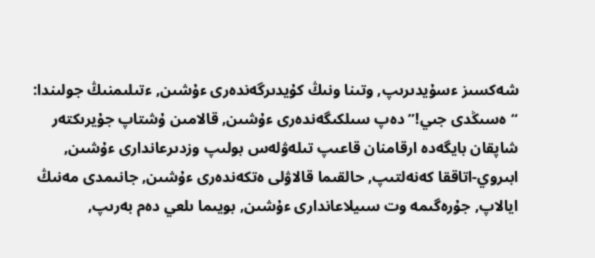شەكسىز ءسۇيدىرىپ, وتىنا ونىڭ كۇيدىرگەندەرى ءۇشىن, ءتىلىمنىڭ جولىندا: “ەسىڭدى جىي!” دەپ سىلكىگەندەرى ءۇشىن, قالامىن ۇشتاپ جۇيرىكتەر شاپقان بايگەدە ارقامنان قاعىپ تىلەۋلەس بولىپ وزدىرعاندارى ءۇشىن, ابىروي-اتاققا كەنەلتىپ, حالقىما قالاۋلى ەتكەندەرى ءۇشىن, جانىمدى مەنىڭ ايالاپ, جۇرەگىمە وت سىيلاعاندارى ءۇشىن, بويىما ىلعي دەم بەرىپ,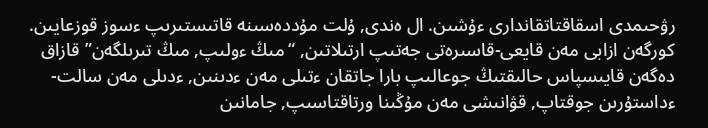رۋحىمدى اسقاقتاتقاندارى ءۇشىن. ال ەندى, ۇلت مۇددەسىنە قاتىستىرىپ ءسوز قوزعايىن. كورگەن ازابى مەن قايعى-قاسىرەتى جەتىپ ارتىلاتىن, “مىڭ ءولىپ, مىڭ تىرىلگەن” قازاق دەگەن قايىسپاس حالىقتىڭ جوعالىپ بارا جاتقان ءتىلى مەن ءدىنىن, ءدىلى مەن سالت-ءداستۇرىن جوقتاپ, قۋانىشى مەن مۇڭىنا ورتاقتاسىپ, جامانىن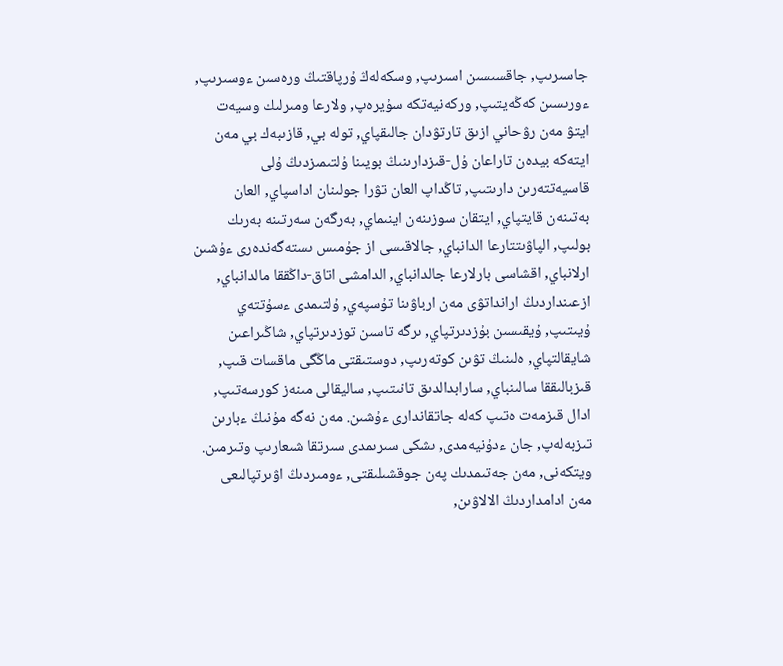جاسىرىپ, جاقسىسىن اسىرىپ, وسكەلەڭ ۇرپاقتىڭ ورەسىن ءوسىرىپ, ءورىسىن كەڭەيتىپ, وركەنيەتكە سۇيرەپ, ولارعا ومىرلىك وسيەت ايتۋ مەن رۋحاني ازىق تارتۋدان جالىقپاي, تولە بي, قازىبەك بي مەن ايتەكە بيدەن تاراعان ۇل-قىزدارىنىڭ بويىنا ۇلتىمىزدىڭ ۇلى قاسيەتتەرىن دارىتىپ, تاڭداپ العان تۋرا جولىنان اداسپاي, العان بەتىنەن قايتپاي, ايتقان سوزىنەن اينىماي, بەرگەن سەرتىنە بەرىك بولىپ, الپاۋىتتارعا الدانباي, جالاقىسى از جۇمىس ىستەگەندەرى ءۇشىن ارلانباي, اقشاسى بارلارعا جالدانباي, الدامشى اتاق-داڭققا مالدانباي, ازعىنداردىڭ ارانداتۋى مەن ارباۋىنا تۇسپەي, ۇلتىمدى ءسۇتتەي ۇيىتىپ, ۇيقىسىن بۇزدىرتپاي, ىرگە تاسىن توزدىرتپاي, شاڭىراعىن شايقالتپاي, ەلىنىڭ تۋىن كوتەرىپ, دوستىقتى ماڭگى ماقسات قىپ, قىزبالىققا سالىنباي, سارابدالدىق تانىتىپ, ساليقالى مىنەز كورسەتىپ, ادال قىزمەت ەتىپ كەلە جاتقاندارى ءۇشىن. مەن نەگە مۇنىڭ ءبارىن تىزبەلەپ, جان ءدۇنيەمدى, ىشكى سىرىمدى سىرتقا شىعارىپ وتىرمىن. ويتكەنى, مەن جەتىمدىك پەن جوقشىلىقتى, ءومىردىڭ اۋىرتپالىعى مەن ادامداردىڭ الالاۋىن,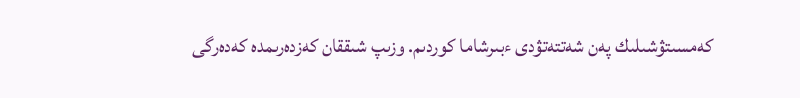كەمسىتۋشىلىك پەن شەتتەتۋدى ءبىرشاما كوردىم. وزىپ شىققان كەزدەرىمدە كەدەرگى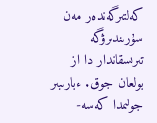كەلتىرگەندەر مەن سۇرىندىرۋگە تىرىسقاندار دا از بولعان جوق. ءبارىبىر جولىمدا كەسە-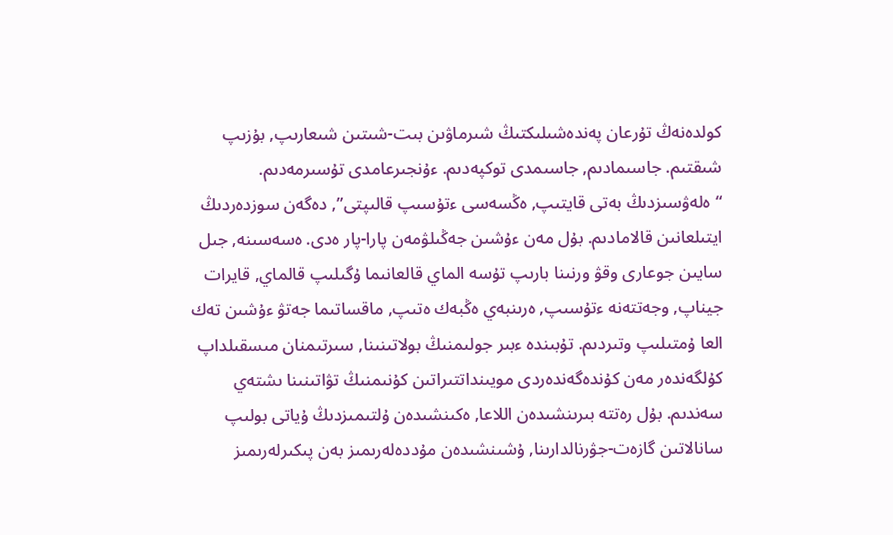كولدەنەڭ تۇرعان پەندەشىلىكتىڭ شىرماۋىن بىت-شىتىن شىعارىپ, بۇزىپ شىقتىم. جاسىمادىم, جاسىمدى توكپەدىم. ءۇنجىرعامدى تۇسىرمەدىم. “ەلەۋسىزدىڭ بەتى قايتىپ, ەڭسەسى ءتۇسىپ قالىپتى”, دەگەن سوزدەردىڭ ايتىلعانىن قالامادىم. بۇل مەن ءۇشىن جەڭىلۋمەن پارا-پار ەدى. ەسەسىنە, جىل سايىن جوعارى وقۋ ورنىنا بارىپ تۇسە الماي قالعانىما ۇگىلىپ قالماي, قايرات جيناپ, وجەتتەنە ءتۇسىپ, ەرىنبەي ەڭبەك ەتىپ, ماقساتىما جەتۋ ءۇشىن تەك العا ۇمتىلىپ وتىردىم. تۇبىندە ءبىر جولىمنىڭ بولاتىنىنا, سىرتىمنان مىسقىلداپ كۇلگەندەر مەن كۇندەگەندەردى مويىنداتتىراتىن كۇنىمنىڭ تۋاتىنىنا ىشتەي سەندىم. بۇل رەتتە بىرىنشىدەن اللاعا, ەكىنشىدەن ۇلتىمىزدىڭ ۇياتى بولىپ سانالاتىن گازەت-جۋرنالدارىنا, ۇشىنشىدەن مۇددەلەرىمىز بەن پىكىرلەرىمىز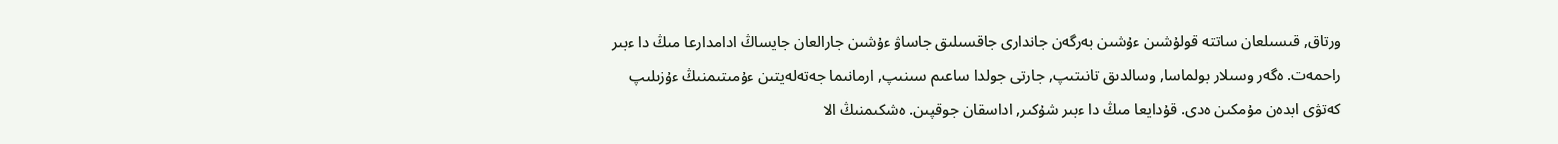ورتاق, قىسىلعان ساتتە قولۇشىن ءۇشىن بەرگەن جاندارى جاقسىلىق جاساۋ ءۇشىن جارالعان جايساڭ ادامدارعا مىڭ دا ءبىر راحمەت. ەگەر وسىلار بولماسا, وسالدىق تانىتىپ, جارتى جولدا ساعىم سىنىپ, ارمانىما جەتەلەيتىن ءۇمىتىمنىڭ ءۇزىلىپ كەتۋى ابدەن مۇمكىن ەدى. قۇدايعا مىڭ دا ءبىر شۇكىر, اداسقان جوقپىن. ەشكىمنىڭ الا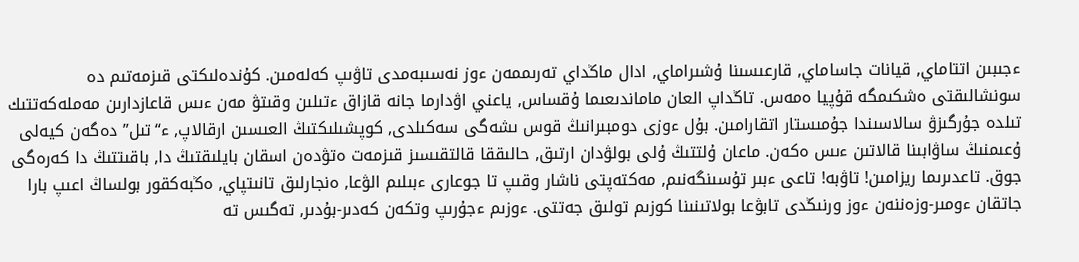ءجىبىن اتتاماي, قيانات جاساماي, قارعىسىنا ۇشىراماي, ادال ماڭداي تەرىممەن ءوز نەسىبەمدى تاۋىپ كەلەمىن. كۇندەلىكتى قىزمەتىم دە سونشالىقتى ەشكىمگە قۇپيا ەمەس. تاڭداپ العان ماماندىعىما ۇقساس, ياعني اۋدارما جانە قازاق ءتىلىن وقىتۋ مەن ءىس قاعازدارىن مەملەكەتتىك تىلدە جۇرگىزۋ سالاسىندا جۇمىستار اتقارامىن. بۇل ءوزى دومبىرانىڭ قوس ىشەگى سەكىلدى, كوپشىلىكتىڭ العىسىن ارقالاپ, ء“تىل” دەگەن كيەلى ۇعىمنىڭ ساۋابىنا قالاتىن ءىس ەكەن. ماعان ۇلتتىڭ ۇلى بولۋدان ارتىق, حالىققا قالتقىسىز قىزمەت ەتۋدەن اسقان بايلىقتىڭ دا, باقىتتىڭ دا كەرەگى جوق. تاعدىرىما ريزامىن! تاۋبە! تاعى ءبىر تۇسىنگەنىم, مەكتەپتى ناشار وقىپ تا جوعارى ءبىلىم الۋعا, ەنجارلىق تانىتپاي, ەڭبەكقور بولساڭ اعىپ بارا جاتقان ءومىر-وزەننەن ءوز ورنىڭدى تابۋعا بولاتىنىنا كوزىم تولىق جەتتى. ءوزىم ءجۇرىپ وتكەن كەدىر-بۇدىر, تەگىس تە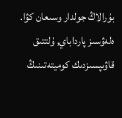بۇرالاڭ جولدار وسىعان كۋا. ەلەۋسىز پارداباي, ۇلتتىق قاۋىپسىزدىك كوميتەتىنىڭ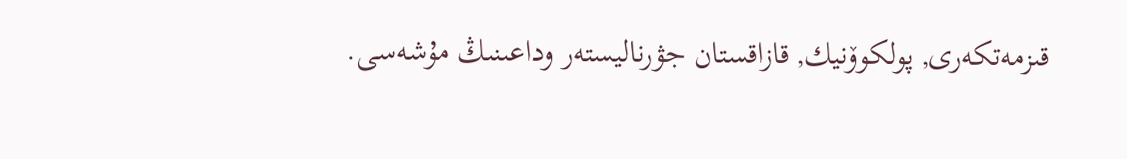قىزمەتكەرى, پولكوۆنيك, قازاقستان جۋرناليستەر وداعىنىڭ مۇشەسى.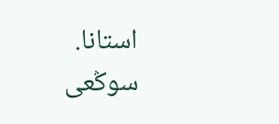استانا.
سوڭعى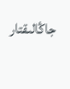جاڭالىقتار